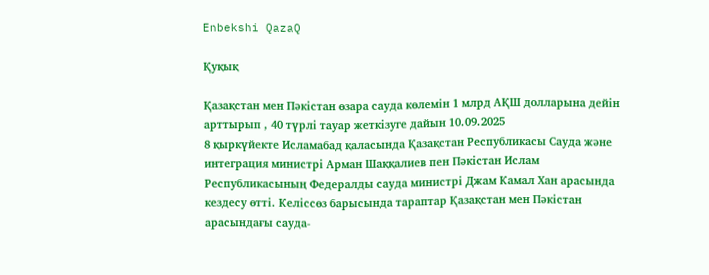Enbekshi QazaQ

Қуқық

Қазақстан мен Пәкістан өзара сауда көлемін 1 млрд АҚШ долларына дейін арттырып , 40 түрлі тауар жеткізуге дайын 10.09.2025
8 қыркүйекте Исламабад қаласында Қазақстан Республикасы Сауда және интеграция министрі Арман Шаққалиев пен Пәкістан Ислам Республикасының Федералды сауда министрі Джам Камал Хан арасында кездесу өтті. Келіссөз барысында тараптар Қазақстан мен Пәкістан арасындағы сауда-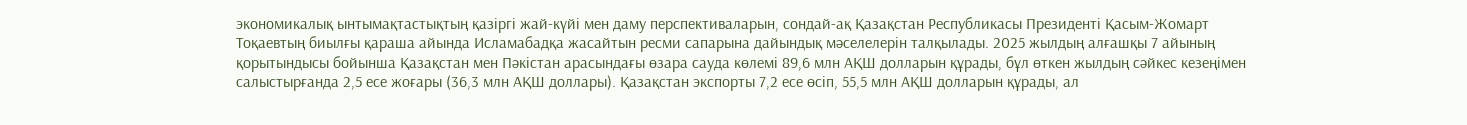экономикалық ынтымақтастықтың қазіргі жай-күйі мен даму перспективаларын, сондай-ақ Қазақстан Республикасы Президенті Қасым-Жомарт Тоқаевтың биылғы қараша айында Исламабадқа жасайтын ресми сапарына дайындық мәселелерін талқылады. 2025 жылдың алғашқы 7 айының қорытындысы бойынша Қазақстан мен Пәкістан арасындағы өзара сауда көлемі 89,6 млн АҚШ долларын құрады, бұл өткен жылдың сәйкес кезеңімен салыстырғанда 2,5 есе жоғары (36,3 млн АҚШ доллары). Қазақстан экспорты 7,2 есе өсіп, 55,5 млн АҚШ долларын құрады, ал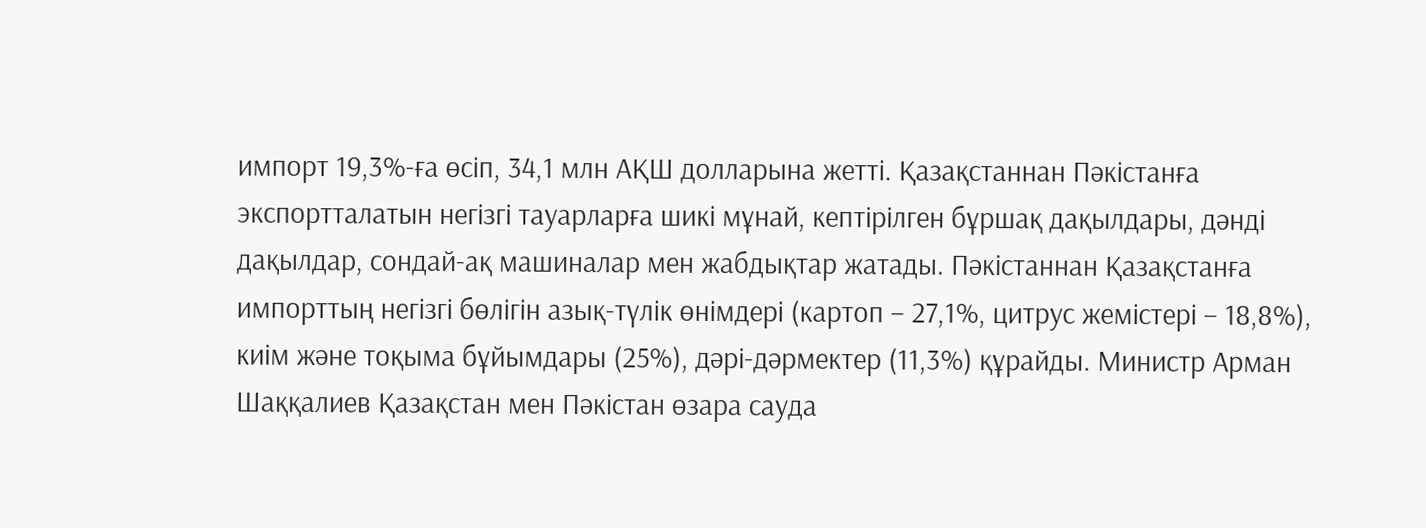импорт 19,3%-ға өсіп, 34,1 млн АҚШ долларына жетті. Қазақстаннан Пәкістанға экспортталатын негізгі тауарларға шикі мұнай, кептірілген бұршақ дақылдары, дәнді дақылдар, сондай-ақ машиналар мен жабдықтар жатады. Пәкістаннан Қазақстанға импорттың негізгі бөлігін азық-түлік өнімдері (картоп – 27,1%, цитрус жемістері – 18,8%), киім және тоқыма бұйымдары (25%), дәрі-дәрмектер (11,3%) құрайды. Министр Арман Шаққалиев Қазақстан мен Пәкістан өзара сауда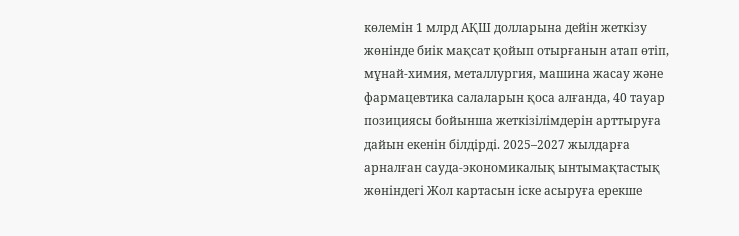көлемін 1 млрд АҚШ долларына дейін жеткізу жөнінде биік мақсат қойып отырғанын атап өтіп, мұнай-химия, металлургия, машина жасау және фармацевтика салаларын қоса алғанда, 40 тауар позициясы бойынша жеткізілімдерін арттыруға дайын екенін білдірді. 2025–2027 жылдарға арналған сауда-экономикалық ынтымақтастық жөніндегі Жол картасын іске асыруға ерекше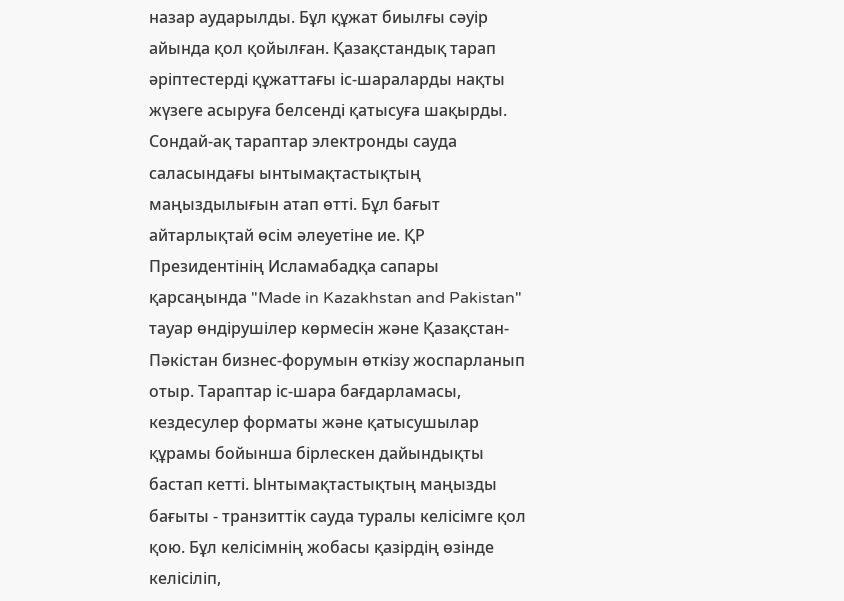назар аударылды. Бұл құжат биылғы сәуір айында қол қойылған. Қазақстандық тарап әріптестерді құжаттағы іс-шараларды нақты жүзеге асыруға белсенді қатысуға шақырды. Сондай-ақ тараптар электронды сауда саласындағы ынтымақтастықтың маңыздылығын атап өтті. Бұл бағыт айтарлықтай өсім әлеуетіне ие. ҚР Президентінің Исламабадқа сапары қарсаңында "Made in Kazakhstan and Pakistan" тауар өндірушілер көрмесін және Қазақстан-Пәкістан бизнес-форумын өткізу жоспарланып отыр. Тараптар іс-шара бағдарламасы, кездесулер форматы және қатысушылар құрамы бойынша бірлескен дайындықты бастап кетті. Ынтымақтастықтың маңызды бағыты - транзиттік сауда туралы келісімге қол қою. Бұл келісімнің жобасы қазірдің өзінде келісіліп,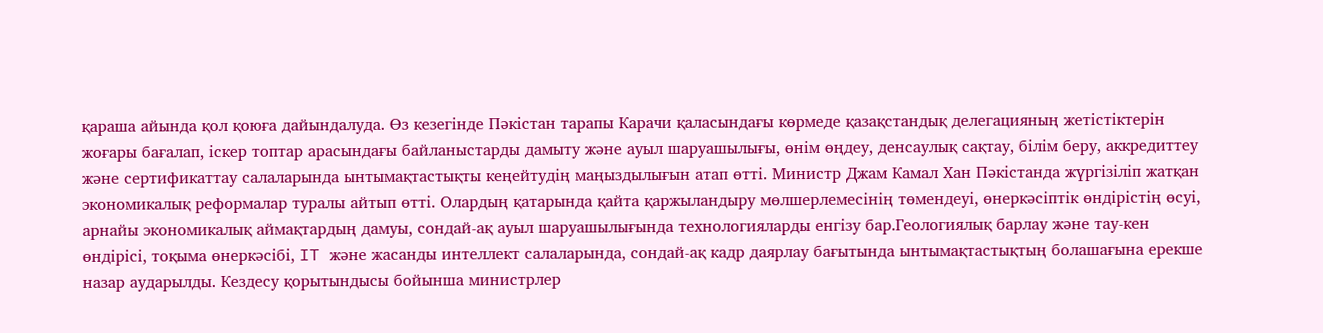қараша айында қол қоюға дайындалуда. Өз кезегінде Пәкістан тарапы Карачи қаласындағы көрмеде қазақстандық делегацияның жетістіктерін жоғары бағалап, іскер топтар арасындағы байланыстарды дамыту және ауыл шаруашылығы, өнім өңдеу, денсаулық сақтау, білім беру, аккредиттеу және сертификаттау салаларында ынтымақтастықты кеңейтудің маңыздылығын атап өтті. Министр Джам Камал Хан Пәкістанда жүргізіліп жатқан экономикалық реформалар туралы айтып өтті. Олардың қатарында қайта қаржыландыру мөлшерлемесінің төмендеуі, өнеркәсіптік өндірістің өсуі, арнайы экономикалық аймақтардың дамуы, сондай-ақ ауыл шаруашылығында технологияларды енгізу бар.Геологиялық барлау және тау-кен өндірісі, тоқыма өнеркәсібі, IT және жасанды интеллект салаларында, сондай-ақ кадр даярлау бағытында ынтымақтастықтың болашағына ерекше назар аударылды. Кездесу қорытындысы бойынша министрлер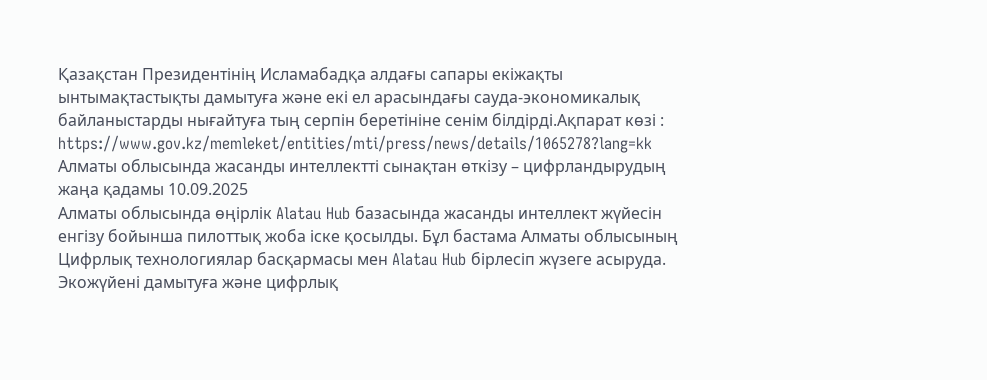Қазақстан Президентінің Исламабадқа алдағы сапары екіжақты ынтымақтастықты дамытуға және екі ел арасындағы сауда-экономикалық байланыстарды нығайтуға тың серпін беретініне сенім білдірді.Ақпарат көзі : https://www.gov.kz/memleket/entities/mti/press/news/details/1065278?lang=kk
Алматы облысында жасанды интеллектті сынақтан өткізу – цифрландырудың жаңа қадамы 10.09.2025
Алматы облысында өңірлік Alatau Hub базасында жасанды интеллект жүйесін енгізу бойынша пилоттық жоба іске қосылды. Бұл бастама Алматы облысының Цифрлық технологиялар басқармасы мен Alatau Hub бірлесіп жүзеге асыруда. Экожүйені дамытуға және цифрлық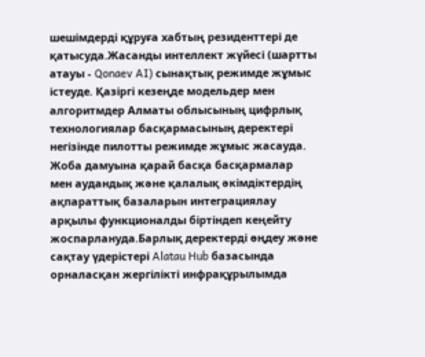шешімдерді құруға хабтың резиденттері де қатысуда.Жасанды интеллект жүйесі (шартты атауы - Qonaev AI) сынақтық режимде жұмыс істеуде. Қазіргі кезеңде модельдер мен алгоритмдер Алматы облысының цифрлық технологиялар басқармасының деректері негізінде пилотты режимде жұмыс жасауда. Жоба дамуына қарай басқа басқармалар мен аудандық және қалалық әкімдіктердің ақпараттық базаларын интеграциялау арқылы функционалды біртіндеп кеңейту жоспарлануда.Барлық деректерді өңдеу және сақтау үдерістері Alatau Hub базасында орналасқан жергілікті инфрақұрылымда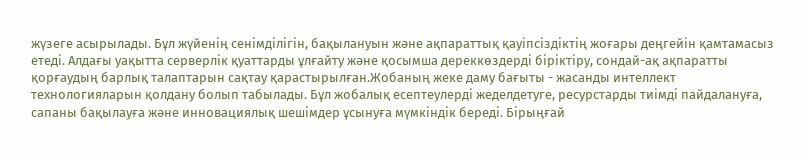жүзеге асырылады. Бұл жүйенің сенімділігін, бақылануын және ақпараттық қауіпсіздіктің жоғары деңгейін қамтамасыз етеді. Алдағы уақытта серверлік қуаттарды ұлғайту және қосымша дереккөздерді біріктіру, сондай-ақ ақпаратты қорғаудың барлық талаптарын сақтау қарастырылған.Жобаның жеке даму бағыты - жасанды интеллект технологияларын қолдану болып табылады. Бұл жобалық есептеулерді жеделдетуге, ресурстарды тиімді пайдалануға, сапаны бақылауға және инновациялық шешімдер ұсынуға мүмкіндік береді. Бірыңғай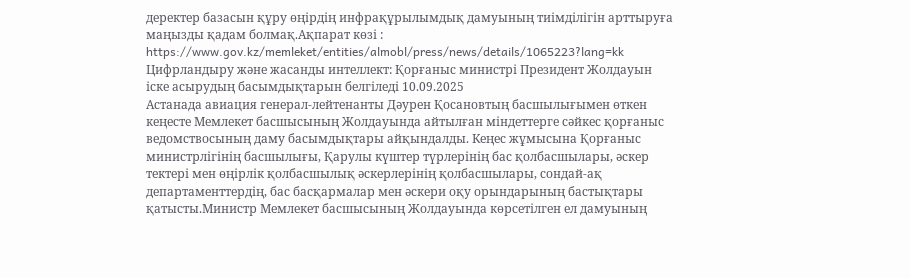деректер базасын құру өңірдің инфрақұрылымдық дамуының тиімділігін арттыруға маңызды қадам болмақ.Ақпарат көзі : https://www.gov.kz/memleket/entities/almobl/press/news/details/1065223?lang=kk
Цифрландыру және жасанды интеллект: Қорғаныс министрі Президент Жолдауын іске асырудың басымдықтарын белгіледі 10.09.2025
Астанада авиация генерал-лейтенанты Дәурен Қосановтың басшылығымен өткен кеңесте Мемлекет басшысының Жолдауында айтылған міндеттерге сәйкес қорғаныс ведомствосының даму басымдықтары айқындалды. Кеңес жұмысына Қорғаныс министрлігінің басшылығы, Қарулы күштер түрлерінің бас қолбасшылары, әскер тектері мен өңірлік қолбасшылық әскерлерінің қолбасшылары, сондай-ақ департаменттердің, бас басқармалар мен әскери оқу орындарының бастықтары қатысты.Министр Мемлекет басшысының Жолдауында көрсетілген ел дамуының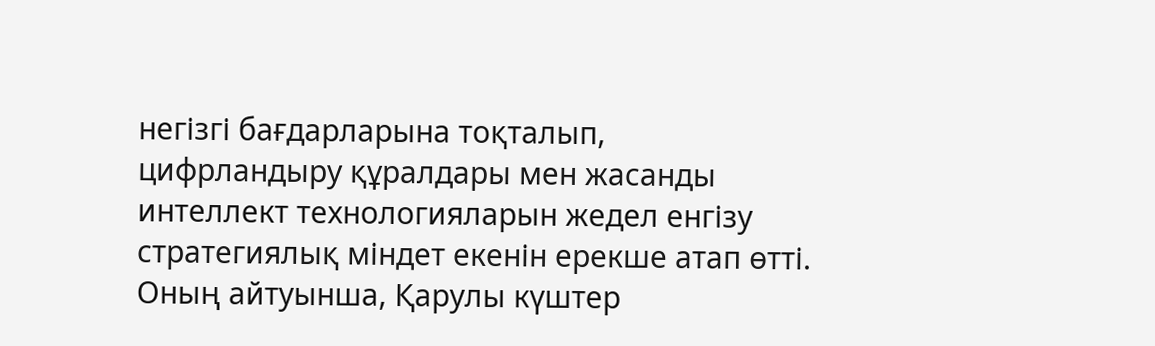негізгі бағдарларына тоқталып, цифрландыру құралдары мен жасанды интеллект технологияларын жедел енгізу стратегиялық міндет екенін ерекше атап өтті. Оның айтуынша, Қарулы күштер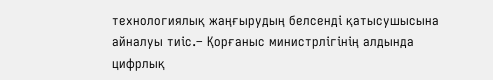технологиялық жаңғырудың белсенді қатысушысына айналуы тиіс.– Қорғаныс министрлігінің алдында цифрлық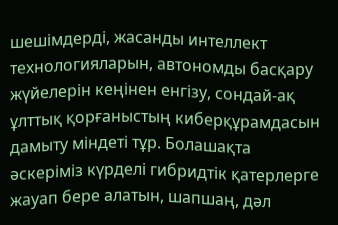шешімдерді, жасанды интеллект технологияларын, автономды басқару жүйелерін кеңінен енгізу, сондай-ақ ұлттық қорғаныстың киберқұрамдасын дамыту міндеті тұр. Болашақта әскеріміз күрделі гибридтік қатерлерге жауап бере алатын, шапшаң, дәл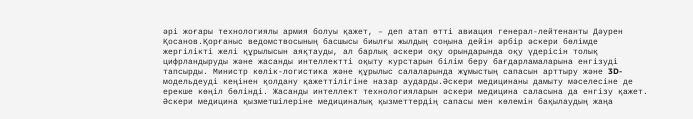әрі жоғары технологиялы армия болуы қажет, – деп атап өтті авиация генерал-лейтенанты Дәурен Қосанов.Қорғаныс ведомствосының басшысы биылғы жылдың соңына дейін әрбір әскери бөлімде жергілікті желі құрылысын аяқтауды, ал барлық әскери оқу орындарында оқу үдерісін толық цифрландыруды және жасанды интеллектті оқыту курстарын білім беру бағдарламаларына енгізуді тапсырды. Министр көлік-логистика және құрылыс салаларында жұмыстың сапасын арттыру және 3D-модельдеуді кеңінен қолдану қажеттілігіне назар аударды.Әскери медицинаны дамыту мәселесіне де ерекше көңіл бөлінді. Жасанды интеллект технологияларын әскери медицина саласына да енгізу қажет. Әскери медицина қызметшілеріне медициналық қызметтердің сапасы мен көлемін бақылаудың жаңа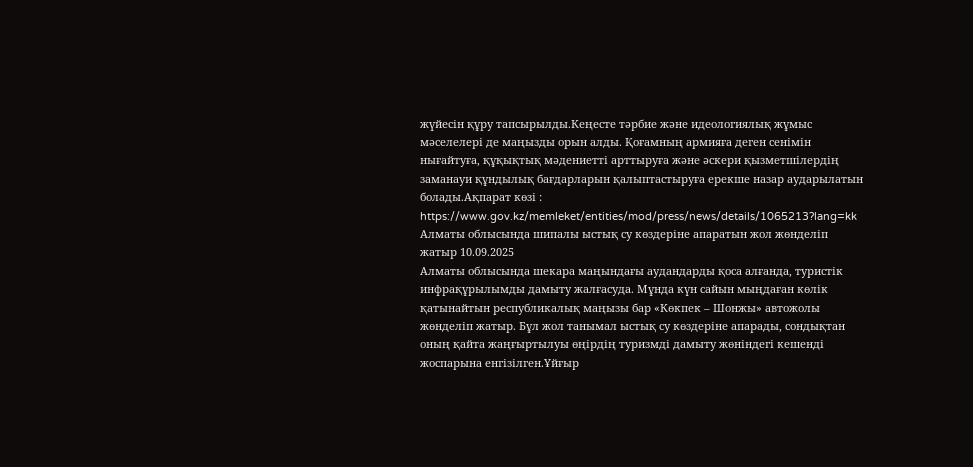жүйесін құру тапсырылды.Кеңесте тәрбие және идеологиялық жұмыс мәселелері де маңызды орын алды. Қоғамның армияға деген сенімін нығайтуға, құқықтық мәдениетті арттыруға және әскери қызметшілердің заманауи құндылық бағдарларын қалыптастыруға ерекше назар аударылатын болады.Ақпарат көзі : https://www.gov.kz/memleket/entities/mod/press/news/details/1065213?lang=kk
Алматы облысында шипалы ыстық су көздеріне апаратын жол жөнделіп жатыр 10.09.2025
Алматы облысында шекара маңындағы аудандарды қоса алғанда, туристік инфрақұрылымды дамыту жалғасуда. Мұнда күн сайын мыңдаған көлік қатынайтын республикалық маңызы бар «Көкпек – Шонжы» автожолы жөнделіп жатыр. Бұл жол танымал ыстық су көздеріне апарады, сондықтан оның қайта жаңғыртылуы өңірдің туризмді дамыту жөніндегі кешенді жоспарына енгізілген.Ұйғыр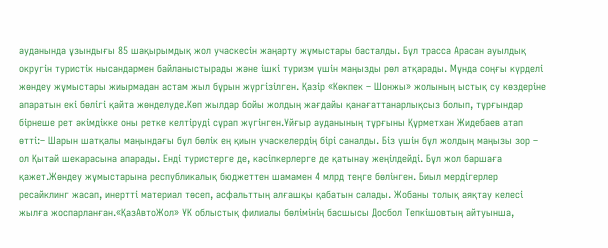ауданында ұзындығы 85 шақырымдық жол учаскесін жаңарту жұмыстары басталды. Бұл трасса Арасан ауылдық округін туристік нысандармен байланыстырады және ішкі туризм үшін маңызды рөл атқарады. Мұнда соңғы күрделі жөндеу жұмыстары жиырмадан астам жыл бұрын жүргізілген. Қазір «Көкпек – Шонжы» жолының ыстық су көздеріне апаратын екі бөлігі қайта жөнделуде.Көп жылдар бойы жолдың жағдайы қанағаттанарлықсыз болып, тұрғындар бірнеше рет әкімдікке оны ретке келтіруді сұрап жүгінген.Ұйғыр ауданының тұрғыны Құрметхан Жидебаев атап өтті:– Шарын шатқалы маңындағы бұл бөлік ең қиын учаскелердің бірі саналды. Біз үшін бұл жолдың маңызы зор – ол Қытай шекарасына апарады. Енді туристерге де, кәсіпкерлерге де қатынау жеңілдейді. Бұл жол баршаға қажет.Жөндеу жұмыстарына республикалық бюджеттен шамамен 4 млрд теңге бөлінген. Биыл мердігерлер ресайклинг жасап, инертті материал төсеп, асфальттың алғашқы қабатын салады. Жобаны толық аяқтау келесі жылға жоспарланған.«ҚазАвтоЖол» ҰК облыстық филиалы бөлімінің басшысы Досбол Тепкішовтың айтуынша,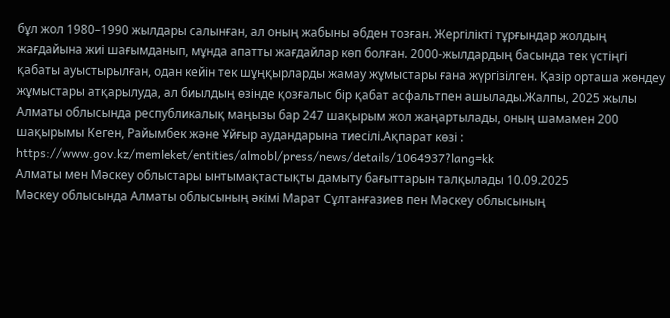бұл жол 1980–1990 жылдары салынған, ал оның жабыны әбден тозған. Жергілікті тұрғындар жолдың жағдайына жиі шағымданып, мұнда апатты жағдайлар көп болған. 2000-жылдардың басында тек үстіңгі қабаты ауыстырылған, одан кейін тек шұңқырларды жамау жұмыстары ғана жүргізілген. Қазір орташа жөндеу жұмыстары атқарылуда, ал биылдың өзінде қозғалыс бір қабат асфальтпен ашылады.Жалпы, 2025 жылы Алматы облысында республикалық маңызы бар 247 шақырым жол жаңартылады, оның шамамен 200 шақырымы Кеген, Райымбек және Ұйғыр аудандарына тиесілі.Ақпарат көзі : https://www.gov.kz/memleket/entities/almobl/press/news/details/1064937?lang=kk
Алматы мен Мәскеу облыстары ынтымақтастықты дамыту бағыттарын талқылады 10.09.2025
Мәскеу облысында Алматы облысының әкімі Марат Сұлтанғазиев пен Мәскеу облысының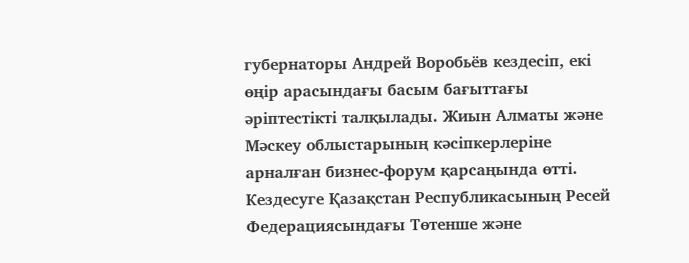губернаторы Андрей Воробьёв кездесіп, екі өңір арасындағы басым бағыттағы әріптестікті талқылады. Жиын Алматы және Мәскеу облыстарының кәсіпкерлеріне арналған бизнес-форум қарсаңында өтті. Кездесуге Қазақстан Республикасының Ресей Федерациясындағы Төтенше және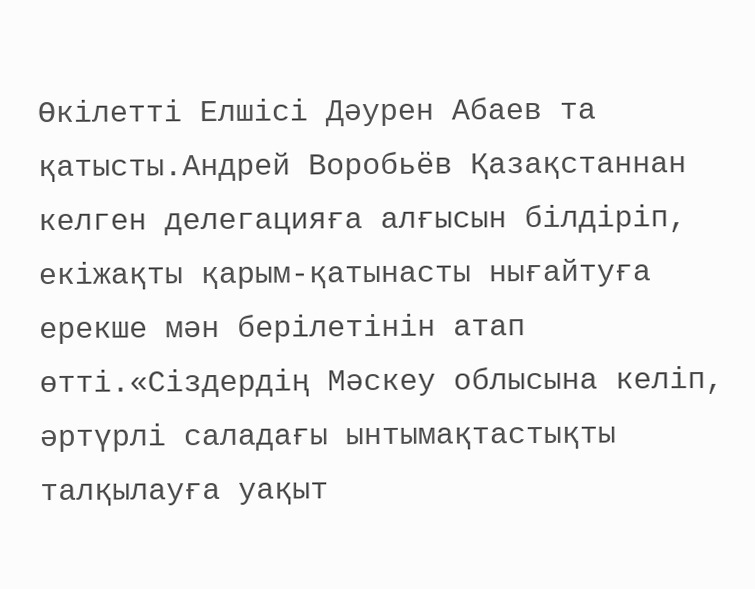Өкілетті Елшісі Дәурен Абаев та қатысты.Андрей Воробьёв Қазақстаннан келген делегацияға алғысын білдіріп, екіжақты қарым-қатынасты нығайтуға ерекше мән берілетінін атап өтті.«Сіздердің Мәскеу облысына келіп, әртүрлі саладағы ынтымақтастықты талқылауға уақыт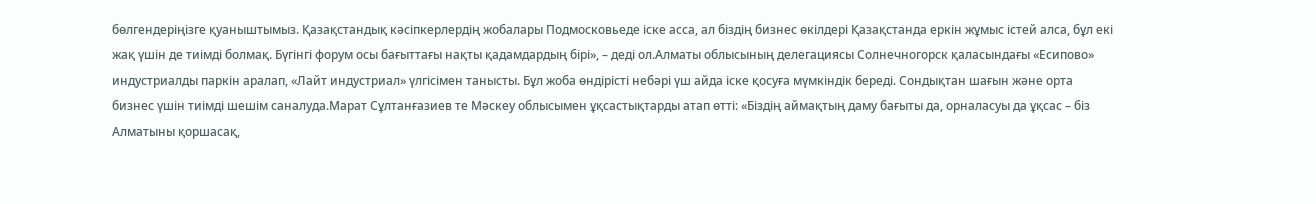бөлгендеріңізге қуаныштымыз. Қазақстандық кәсіпкерлердің жобалары Подмосковьеде іске асса, ал біздің бизнес өкілдері Қазақстанда еркін жұмыс істей алса, бұл екі жақ үшін де тиімді болмақ. Бүгінгі форум осы бағыттағы нақты қадамдардың бірі», – деді ол.Алматы облысының делегациясы Солнечногорск қаласындағы «Есипово» индустриалды паркін аралап, «Лайт индустриал» үлгісімен танысты. Бұл жоба өндірісті небәрі үш айда іске қосуға мүмкіндік береді. Сондықтан шағын және орта бизнес үшін тиімді шешім саналуда.Марат Сұлтанғазиев те Мәскеу облысымен ұқсастықтарды атап өтті: «Біздің аймақтың даму бағыты да, орналасуы да ұқсас – біз Алматыны қоршасақ,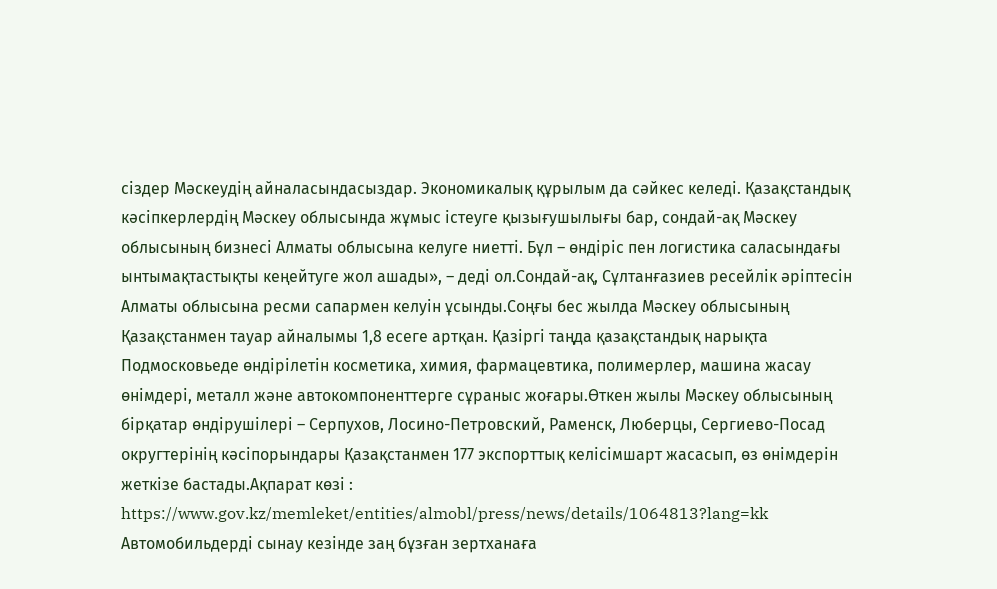сіздер Мәскеудің айналасындасыздар. Экономикалық құрылым да сәйкес келеді. Қазақстандық кәсіпкерлердің Мәскеу облысында жұмыс істеуге қызығушылығы бар, сондай-ақ Мәскеу облысының бизнесі Алматы облысына келуге ниетті. Бұл – өндіріс пен логистика саласындағы ынтымақтастықты кеңейтуге жол ашады», – деді ол.Сондай-ақ, Сұлтанғазиев ресейлік әріптесін Алматы облысына ресми сапармен келуін ұсынды.Соңғы бес жылда Мәскеу облысының Қазақстанмен тауар айналымы 1,8 есеге артқан. Қазіргі таңда қазақстандық нарықта Подмосковьеде өндірілетін косметика, химия, фармацевтика, полимерлер, машина жасау өнімдері, металл және автокомпоненттерге сұраныс жоғары.Өткен жылы Мәскеу облысының бірқатар өндірушілері – Серпухов, Лосино-Петровский, Раменск, Люберцы, Сергиево-Посад округтерінің кәсіпорындары Қазақстанмен 177 экспорттық келісімшарт жасасып, өз өнімдерін жеткізе бастады.Ақпарат көзі : https://www.gov.kz/memleket/entities/almobl/press/news/details/1064813?lang=kk
Автомобильдерді сынау кезінде заң бұзған зертханаға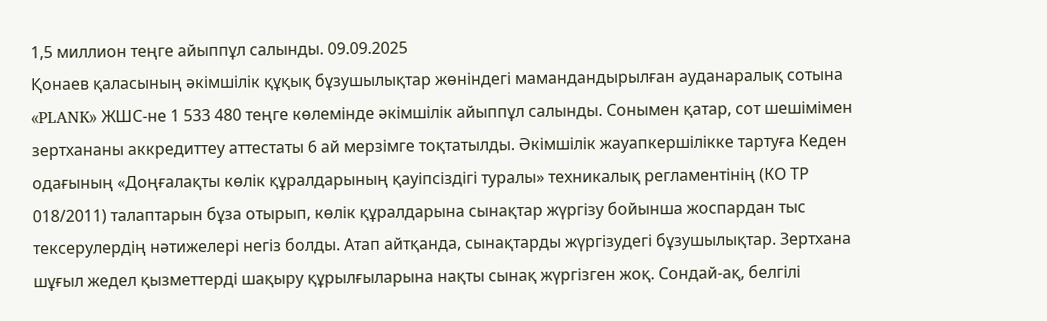1,5 миллион теңге айыппұл салынды. 09.09.2025
Қонаев қаласының әкімшілік құқық бұзушылықтар жөніндегі мамандандырылған ауданаралық сотына «PLANK» ЖШС-не 1 533 480 теңге көлемінде әкімшілік айыппұл салынды. Сонымен қатар, сот шешімімен зертхананы аккредиттеу аттестаты 6 ай мерзімге тоқтатылды. Әкімшілік жауапкершілікке тартуға Кеден одағының «Доңғалақты көлік құралдарының қауіпсіздігі туралы» техникалық регламентінің (КО ТР 018/2011) талаптарын бұза отырып, көлік құралдарына сынақтар жүргізу бойынша жоспардан тыс тексерулердің нәтижелері негіз болды. Атап айтқанда, сынақтарды жүргізудегі бұзушылықтар. Зертхана шұғыл жедел қызметтерді шақыру құрылғыларына нақты сынақ жүргізген жоқ. Сондай-ақ, белгілі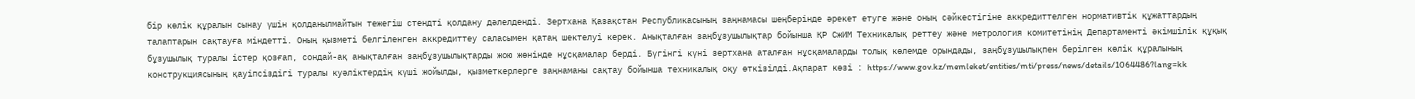бір көлік құралын сынау үшін қолданылмайтын тежегіш стендті қолдану дәлелденді. Зертхана Қазақстан Республикасының заңнамасы шеңберінде әрекет етуге және оның сәйкестігіне аккредиттелген нормативтік құжаттардың талаптарын сақтауға міндетті. Оның қызметі белгіленген аккредиттеу саласымен қатаң шектелуі керек. Анықталған заңбұзушылықтар бойынша ҚР СжИМ Техникалық реттеу және метрология комитетінің Департаменті әкімшілік құқық бұзушылық туралы істер қозғап, сондай-ақ анықталған заңбұзушылықтарды жою жөнінде нұсқамалар берді. Бүгінгі күні зертхана аталған нұсқамаларды толық көлемде орындады, заңбұзушылықпен берілген көлік құралының конструкциясының қауіпсіздігі туралы куәліктердің күші жойылды, қызметкерлерге заңнаманы сақтау бойынша техникалық оқу өткізілді.Ақпарат көзі : https://www.gov.kz/memleket/entities/mti/press/news/details/1064486?lang=kk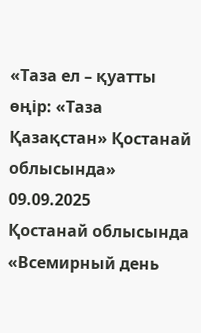«Таза ел – қуатты өңір: «Таза Қазақстан» Қостанай облысында» 09.09.2025
Қостанай облысында «Всемирный день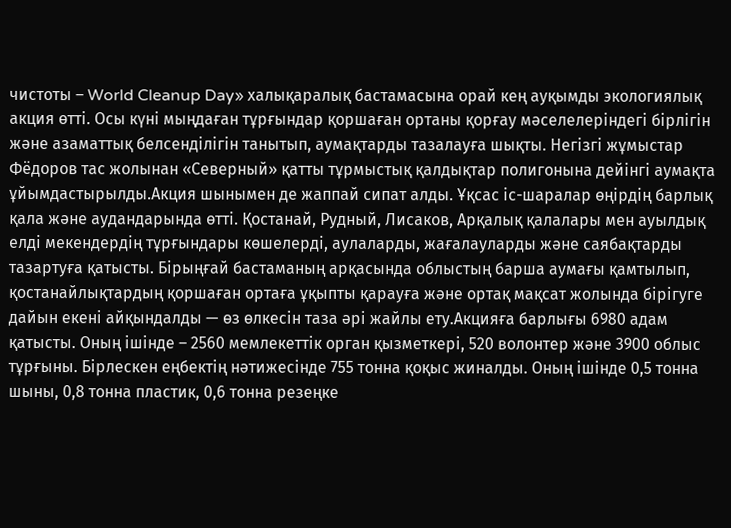чистоты – World Cleanup Day» халықаралық бастамасына орай кең ауқымды экологиялық акция өтті. Осы күні мыңдаған тұрғындар қоршаған ортаны қорғау мәселелеріндегі бірлігін және азаматтық белсенділігін танытып, аумақтарды тазалауға шықты. Негізгі жұмыстар Фёдоров тас жолынан «Северный» қатты тұрмыстық қалдықтар полигонына дейінгі аумақта ұйымдастырылды.Акция шынымен де жаппай сипат алды. Ұқсас іс-шаралар өңірдің барлық қала және аудандарында өтті. Қостанай, Рудный, Лисаков, Арқалық қалалары мен ауылдық елді мекендердің тұрғындары көшелерді, аулаларды, жағалауларды және саябақтарды тазартуға қатысты. Бірыңғай бастаманың арқасында облыстың барша аумағы қамтылып, қостанайлықтардың қоршаған ортаға ұқыпты қарауға және ортақ мақсат жолында бірігуге дайын екені айқындалды — өз өлкесін таза әрі жайлы ету.Акцияға барлығы 6980 адам қатысты. Оның ішінде – 2560 мемлекеттік орган қызметкері, 520 волонтер және 3900 облыс тұрғыны. Бірлескен еңбектің нәтижесінде 755 тонна қоқыс жиналды. Оның ішінде 0,5 тонна шыны, 0,8 тонна пластик, 0,6 тонна резеңке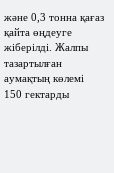және 0,3 тонна қағаз қайта өңдеуге жіберілді. Жалпы тазартылған аумақтың көлемі 150 гектарды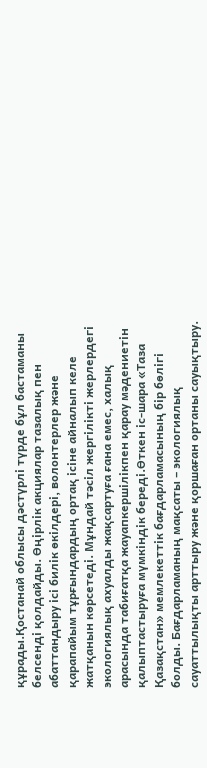құрады.Қостанай облысы дәстүрлі түрде бұл бастаманы белсенді қолдайды. Өңірлік акциялар тазалық пен абаттандыру ісі билік өкілдері, волонтерлер және қарапайым тұрғындардың ортақ ісіне айналып келе жатқанын көрсетеді. Мұндай тәсіл жергілікті жерлердегі экологиялық ахуалды жақсартуға ғана емес, халық арасында табиғатқа жауапкершілікпен қарау мәдениетін қалыптастыруға мүмкіндік береді.Өткен іс-шара «Таза Қазақстан» мемлекеттік бағдарламасының бір бөлігі болды. Бағдарламаның мақсаты – экологиялық сауаттылықты арттыру және қоршаған ортаны сауықтыру.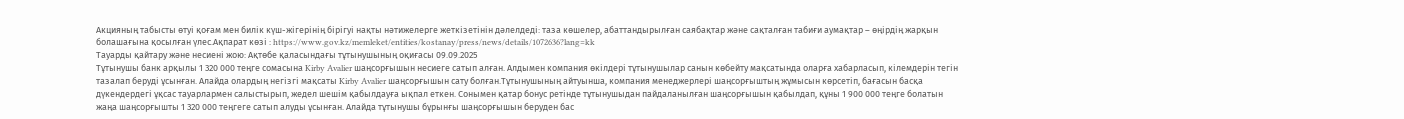Акцияның табысты өтуі қоғам мен билік күш-жігерінің бірігуі нақты нәтижелерге жеткізетінін дәлелдеді: таза көшелер, абаттандырылған саябақтар және сақталған табиғи аумақтар – өңірдің жарқын болашағына қосылған үлес.Ақпарат көзі : https://www.gov.kz/memleket/entities/kostanay/press/news/details/1072636?lang=kk
Тауарды қайтару және несиені жою: Ақтөбе қаласындағы тұтынушының оқиғасы 09.09.2025
Тұтынушы банк арқылы 1 320 000 теңге сомасына Kirby Avalier шаңсорғышын несиеге сатып алған. Алдымен компания өкілдері тұтынушылар санын көбейту мақсатында оларға хабарласып, кілемдерін тегін тазалап беруді ұсынған. Алайда олардың негізгі мақсаты Kirby Avalier шаңсорғышын сату болған.Тұтынушының айтуынша, компания менеджерлері шаңсорғыштың жұмысын көрсетіп, бағасын басқа дүкендердегі ұқсас тауарлармен салыстырып, жедел шешім қабылдауға ықпал еткен. Сонымен қатар бонус ретінде тұтынушыдан пайдаланылған шаңсорғышын қабылдап, құны 1 900 000 теңге болатын жаңа шаңсорғышты 1 320 000 теңгеге сатып алуды ұсынған. Алайда тұтынушы бұрынғы шаңсорғышын беруден бас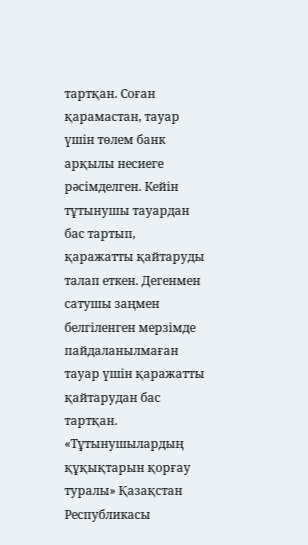тартқан. Соған қарамастан, тауар үшін төлем банк арқылы несиеге рәсімделген. Кейін тұтынушы тауардан бас тартып, қаражатты қайтаруды талап еткен. Дегенмен сатушы заңмен белгіленген мерзімде пайдаланылмаған тауар үшін қаражатты қайтарудан бас тартқан. «Тұтынушылардың құқықтарын қорғау туралы» Қазақстан Республикасы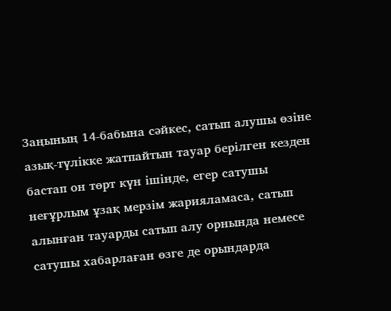Заңының 14-бабына сәйкес, сатып алушы өзіне азық-түлікке жатпайтын тауар берілген кезден бастап он төрт күн ішінде, егер сатушы неғұрлым ұзақ мерзім жарияламаса, сатып алынған тауарды сатып алу орнында немесе сатушы хабарлаған өзге де орындарда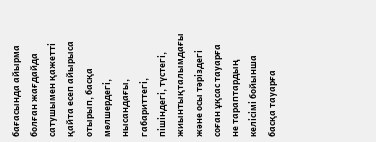бағасында айырма болған жағдайда сатушымен қажетті қайта есеп айырыса отырып, басқа мөлшердегі, нысандағы, габариттегі, пішіндегі, түстегі, жиынтықталымдағы және осы тәріздегі соған ұқсас тауарға не тараптардың келісімі бойынша басқа тауарға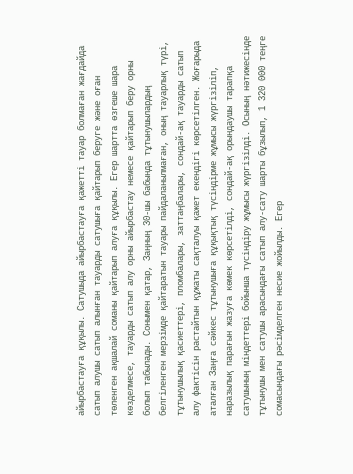айырбастауға құқылы. Сатушыда айырбастауға қажетті тауар болмаған жағдайда сатып алушы сатып алынған тауарды сатушыға қайтарып беруге және оған төленген ақшалай соманы қайтарып алуға құқылы. Егер шартта өзгеше шара көзделмесе, тауарды сатып алу орны айырбастау немесе қайтарып беру орны болып табылады. Сонымен қатар, Заңның 30-шы бабында тұтынушылардың белгіленген мерзімде қайтаратын тауары пайдаланылмаған, оның тауарлық түрі, тұтынушылық қасиеттері, пломбалары, заттаңбалары, сондай-ақ тауарды сатып алу фактісін растайтын құжаты сақталуы қажет екендігі көрсетілген. Жоғарыда аталған Заңға сәйкес тұтынушыға құқықтық түсіндірме жұмысы жүргізіліп, наразылық парағын жазуға көмек көрсетілді, сондай-ақ орындаушы тарапқа сатушының міндеттері бойынша түсіндіру жұмысы жүргізілді. Осының нәтижесінде тұтынушы мен сатушы арасындағы сатып алу-сату шарты бұзылып, 1 320 000 теңге сомасындағы рәсімделген несие жойылды. Егер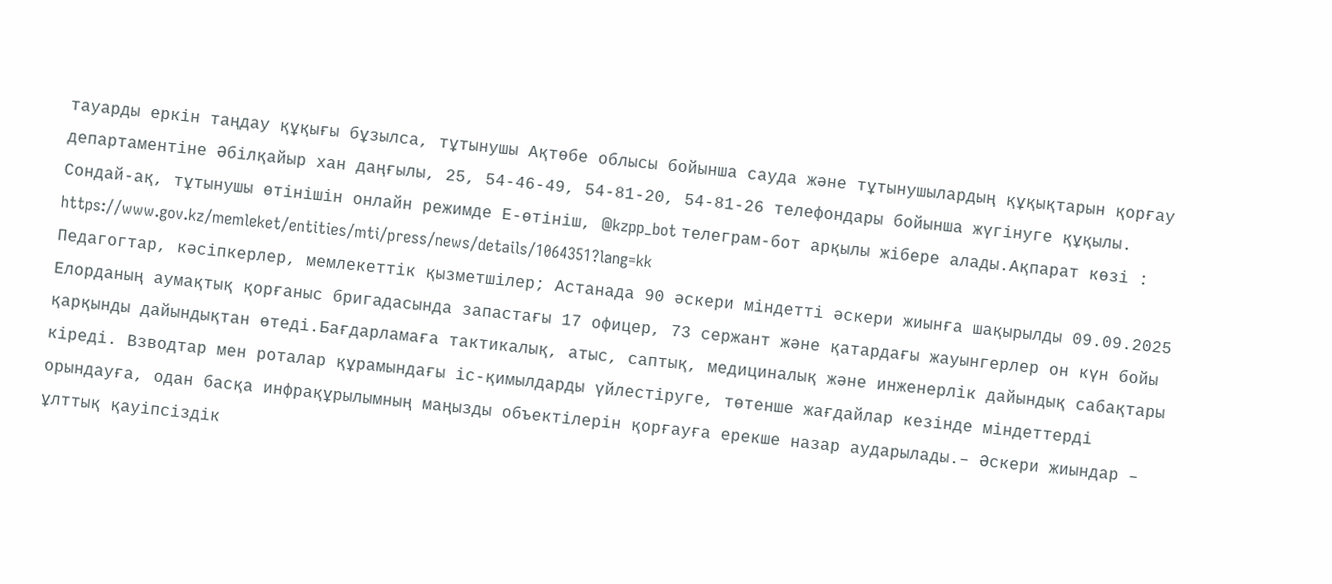тауарды еркін таңдау құқығы бұзылса, тұтынушы Ақтөбе облысы бойынша сауда және тұтынушылардың құқықтарын қорғау департаментіне Әбілқайыр хан даңғылы, 25, 54-46-49, 54-81-20, 54-81-26 телефондары бойынша жүгінуге құқылы. Сондай-ақ, тұтынушы өтінішін онлайн режимде Е-өтініш, @kzpp_bot телеграм-бот арқылы жібере алады.Ақпарат көзі : https://www.gov.kz/memleket/entities/mti/press/news/details/1064351?lang=kk
Педагогтар, кәсіпкерлер, мемлекеттік қызметшілер; Астанада 90 әскери міндетті әскери жиынға шақырылды 09.09.2025
Елорданың аумақтық қорғаныс бригадасында запастағы 17 офицер, 73 сержант және қатардағы жауынгерлер он күн бойы қарқынды дайындықтан өтеді.Бағдарламаға тактикалық, атыс, саптық, медициналық және инженерлік дайындық сабақтары кіреді. Взводтар мен роталар құрамындағы іс-қимылдарды үйлестіруге, төтенше жағдайлар кезінде міндеттерді орындауға, одан басқа инфрақұрылымның маңызды объектілерін қорғауға ерекше назар аударылады.– Әскери жиындар – ұлттық қауіпсіздік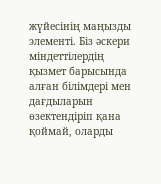жүйесінің маңызды элементі. Біз әскери міндеттілердің қызмет барысында алған білімдері мен дағдыларын өзектендіріп қана қоймай, оларды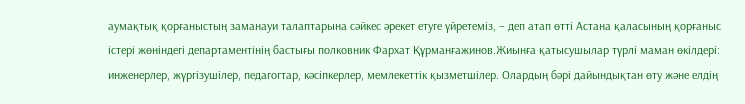аумақтық қорғаныстың заманауи талаптарына сәйкес әрекет етуге үйретеміз, – деп атап өтті Астана қаласының қорғаныс істері жөніндегі департаментінің бастығы полковник Фархат Құрманғажинов.Жиынға қатысушылар түрлі маман өкілдері: инженерлер, жүргізушілер, педагогтар, кәсіпкерлер, мемлекеттік қызметшілер. Олардың бәрі дайындықтан өту және елдің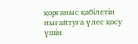қорғаныс қабілетін нығайтуға үлес қосу үшін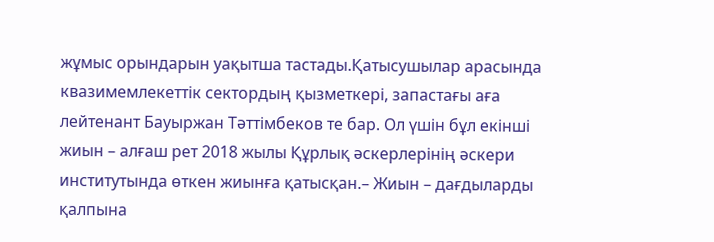жұмыс орындарын уақытша тастады.Қатысушылар арасында квазимемлекеттік сектордың қызметкері, запастағы аға лейтенант Бауыржан Тәттімбеков те бар. Ол үшін бұл екінші жиын – алғаш рет 2018 жылы Құрлық әскерлерінің әскери институтында өткен жиынға қатысқан.– Жиын – дағдыларды қалпына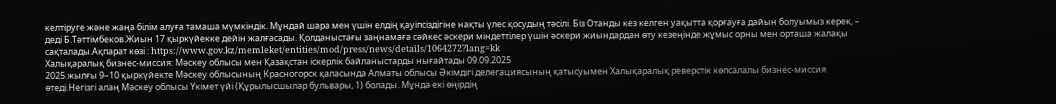келтіруге және жаңа білім алуға тамаша мүмкіндік. Мұндай шара мен үшін елдің қауіпсіздігіне нақты үлес қосудың тәсілі. Біз Отанды кез келген уақытта қорғауға дайын болуымыз керек, – деді Б.Тәттімбеков.Жиын 17 қыркүйекке дейін жалғасады. Қолданыстағы заңнамаға сәйкес әскери міндеттілер үшін әскери жиындардан өту кезеңінде жұмыс орны мен орташа жалақы сақталады.Ақпарат көзі : https://www.gov.kz/memleket/entities/mod/press/news/details/1064272?lang=kk
Халықаралық бизнес-миссия: Мәскеу облысы мен Қазақстан іскерлік байланыстарды нығайтады 09.09.2025
2025 жылғы 9–10 қыркүйекте Мәскеу облысының Красногорск қаласында Алматы облысы Әкімдігі делегациясының қатысуымен Халықаралық реверстік көпсалалы бизнес-миссия өтеді.Негізгі алаң Мәскеу облысы Үкімет үйі (Құрылысшылар бульвары, 1) болады. Мұнда екі өңірдің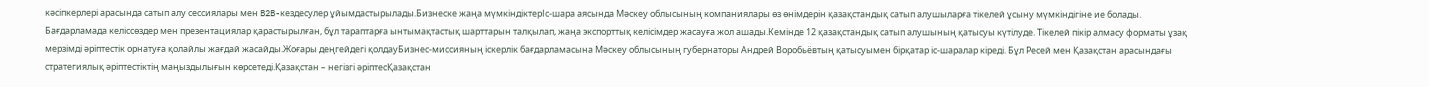кәсіпкерлері арасында сатып алу сессиялары мен B2B-кездесулер ұйымдастырылады.Бизнеске жаңа мүмкіндіктерІс-шара аясында Мәскеу облысының компаниялары өз өнімдерін қазақстандық сатып алушыларға тікелей ұсыну мүмкіндігіне ие болады. Бағдарламада келіссөздер мен презентациялар қарастырылған, бұл тараптарға ынтымақтастық шарттарын талқылап, жаңа экспорттық келісімдер жасауға жол ашады.Кемінде 12 қазақстандық сатып алушының қатысуы күтілуде. Тікелей пікір алмасу форматы ұзақ мерзімді әріптестік орнатуға қолайлы жағдай жасайды.Жоғары деңгейдегі қолдауБизнес-миссияның іскерлік бағдарламасына Мәскеу облысының губернаторы Андрей Воробьёвтың қатысуымен бірқатар іс-шаралар кіреді. Бұл Ресей мен Қазақстан арасындағы стратегиялық әріптестіктің маңыздылығын көрсетеді.Қазақстан – негізгі әріптесҚазақстан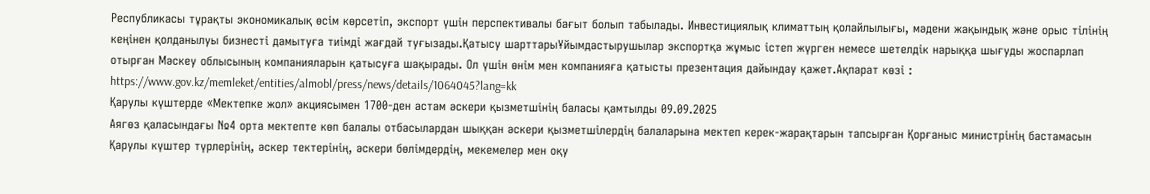Республикасы тұрақты экономикалық өсім көрсетіп, экспорт үшін перспективалы бағыт болып табылады. Инвестициялық климаттың қолайлылығы, мәдени жақындық және орыс тілінің кеңінен қолданылуы бизнесті дамытуға тиімді жағдай туғызады.Қатысу шарттарыҰйымдастырушылар экспортқа жұмыс істеп жүрген немесе шетелдік нарыққа шығуды жоспарлап отырған Мәскеу облысының компанияларын қатысуға шақырады. Ол үшін өнім мен компанияға қатысты презентация дайындау қажет.Ақпарат көзі : https://www.gov.kz/memleket/entities/almobl/press/news/details/1064045?lang=kk
Қарулы күштерде «Мектепке жол» акциясымен 1700-ден астам әскери қызметшінің баласы қамтылды 09.09.2025
Аягөз қаласындағы №4 орта мектепте көп балалы отбасылардан шыққан әскери қызметшілердің балаларына мектеп керек-жарақтарын тапсырған Қорғаныс министрінің бастамасын Қарулы күштер түрлерінің, әскер тектерінің, әскери бөлімдердің, мекемелер мен оқу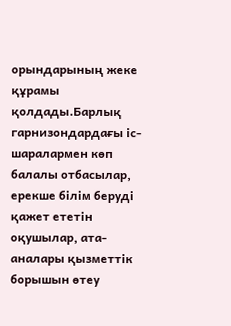орындарының жеке құрамы қолдады.Барлық гарнизондардағы іс-шаралармен көп балалы отбасылар, ерекше білім беруді қажет ететін оқушылар, ата-аналары қызметтік борышын өтеу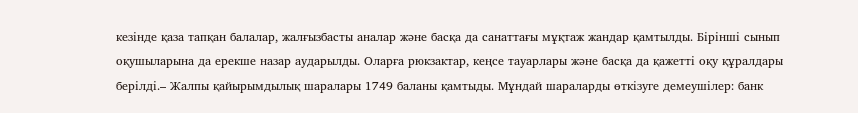кезінде қаза тапқан балалар, жалғызбасты аналар және басқа да санаттағы мұқтаж жандар қамтылды. Бірінші сынып оқушыларына да ерекше назар аударылды. Оларға рюкзактар, кеңсе тауарлары және басқа да қажетті оқу құралдары берілді.– Жалпы қайырымдылық шаралары 1749 баланы қамтыды. Мұндай шараларды өткізуге демеушілер: банк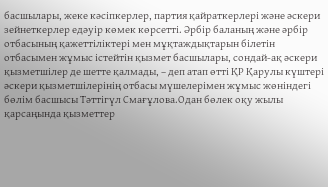басшылары, жеке кәсіпкерлер, партия қайраткерлері және әскери зейнеткерлер едәуір көмек көрсетті. Әрбір баланың және әрбір отбасының қажеттіліктері мен мұқтаждықтарын білетін отбасымен жұмыс істейтін қызмет басшылары, сондай-ақ әскери қызметшілер де шетте қалмады, – деп атап өтті ҚР Қарулы күштері әскери қызметшілерінің отбасы мүшелерімен жұмыс жөніндегі бөлім басшысы Тәттігүл Смағұлова.Одан бөлек оқу жылы қарсаңында қызметтер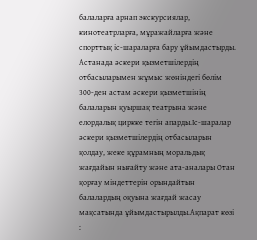балаларға арнап экскурсиялар, кинотеатрларға, мұражайларға және спорттық іс-шараларға бару ұйымдастырды. Астанада әскери қызметшілердің отбасыларымен жұмыс жөніндегі бөлім 300-ден астам әскери қызметшінің балаларын қуыршақ театрына және елордалық циркке тегін апарды.Іс-шаралар әскери қызметшілердің отбасыларын қолдау, жеке құрамның моральдық жағдайын нығайту және ата-аналары Отан қорғау міндеттерін орындайтын балалардың оқуына жағдай жасау мақсатында ұйымдастырылды.Ақпарат көзі :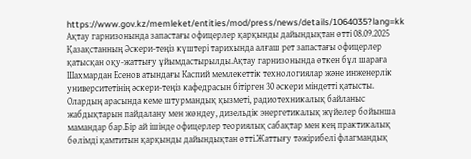https://www.gov.kz/memleket/entities/mod/press/news/details/1064035?lang=kk
Ақтау гарнизонында запастағы офицерлер қарқынды дайындықтан өтті 08.09.2025
Қазақстанның Әскери-теңіз күштері тарихында алғаш рет запастағы офицерлер қатысқан оқу-жаттығу ұйымдастырылды.Ақтау гарнизонында өткен бұл шараға Шахмардан Есенов атындағы Каспий мемлекеттік технологиялар және инженерлік университетінің әскери-теңіз кафедрасын бітірген 30 әскери міндетті қатысты. Олардың арасында кеме штурмандық қызметі, радиотехникалық байланыс жабдықтарын пайдалану мен жөндеу, дизельдік энергетикалық жүйелер бойынша мамандар бар.Бір ай ішінде офицерлер теориялық сабақтар мен кең практикалық бөлімді қамтитын қарқынды дайындықтан өтті.Жаттығу тәжірибелі флагмандық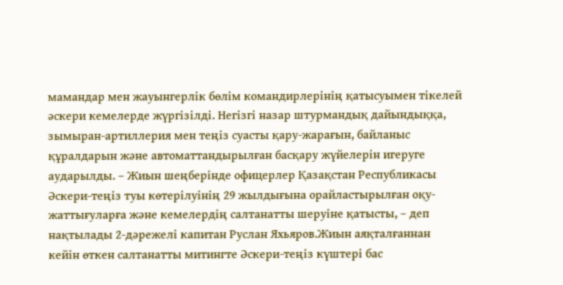мамандар мен жауынгерлік бөлім командирлерінің қатысуымен тікелей әскери кемелерде жүргізілді. Негізгі назар штурмандық дайындыққа, зымыран-артиллерия мен теңіз суасты қару-жарағын, байланыс құралдарын және автоматтандырылған басқару жүйелерін игеруге аударылды. – Жиын шеңберінде офицерлер Қазақстан Республикасы Әскери-теңіз туы көтерілуінің 29 жылдығына орайластырылған оқу-жаттығуларға және кемелердің салтанатты шеруіне қатысты, – деп нақтылады 2-дәрежелі капитан Руслан Яхьяров.Жиын аяқталғаннан кейін өткен салтанатты митингте Әскери-теңіз күштері бас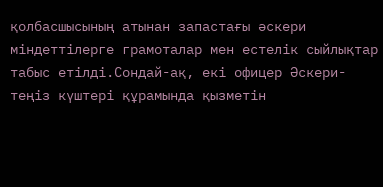қолбасшысының атынан запастағы әскери міндеттілерге грамоталар мен естелік сыйлықтар табыс етілді.Сондай-ақ, екі офицер Әскери-теңіз күштері құрамында қызметін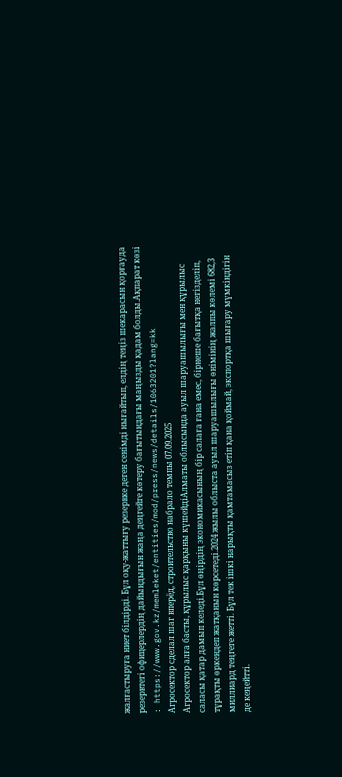жалғастыруға ниет білдірді. Бұл оқу-жаттығу резервке деген сенімді нығайтып, елдің теңіз шекарасын қорғауда резервтегі офицерлердің дайындығын жаңа деңгейге көтеру бағытындағы маңызды қадам болды.Ақпарат көзі : https://www.gov.kz/memleket/entities/mod/press/news/details/1063201?lang=kk
Агросектор сделал шаг вперёд, строительство набрало темпы 07.09.2025
Агросектор алға басты, құрылыс қарқыны күшейдіАлматы облысында ауыл шаруашылығы мен құрылыс саласы қатар дамып келеді.Бұл өңірдің экономикасының бір салаға ғана емес, бірнеше бағытқа негізделіп, тұрақты өркендеп жатқанын көрсетеді.2024 жылы облыста ауыл шаруашылығы өнімінің жалпы көлемі 682,3 миллиард теңгеге жетті. Бұл тек ішкі нарықты қамтамасыз етіп қана қоймай, экспортқа шығару мүмкіндігін де кеңейтті.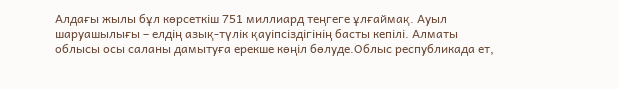Алдағы жылы бұл көрсеткіш 751 миллиард теңгеге ұлғаймақ. Ауыл шаруашылығы – елдің азық-түлік қауіпсіздігінің басты кепілі. Алматы облысы осы саланы дамытуға ерекше көңіл бөлуде.Облыс республикада ет,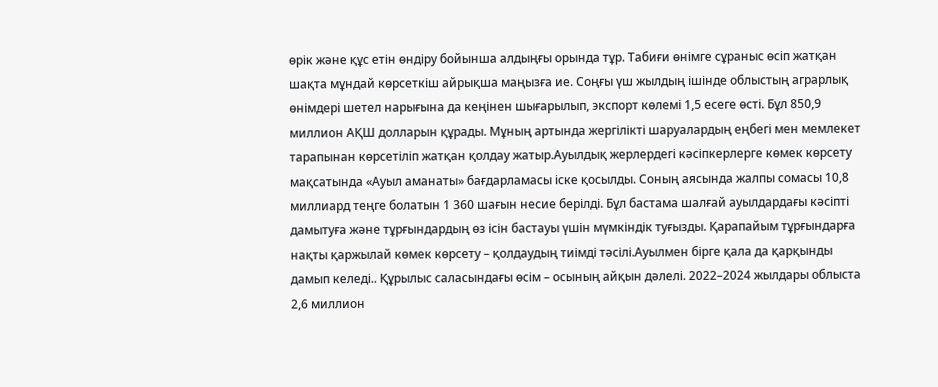өрік және құс етін өндіру бойынша алдыңғы орында тұр. Табиғи өнімге сұраныс өсіп жатқан шақта мұндай көрсеткіш айрықша маңызға ие. Соңғы үш жылдың ішінде облыстың аграрлық өнімдері шетел нарығына да кеңінен шығарылып, экспорт көлемі 1,5 есеге өсті. Бұл 850,9 миллион АҚШ долларын құрады. Мұның артында жергілікті шаруалардың еңбегі мен мемлекет тарапынан көрсетіліп жатқан қолдау жатыр.Ауылдық жерлердегі кәсіпкерлерге көмек көрсету мақсатында «Ауыл аманаты» бағдарламасы іске қосылды. Соның аясында жалпы сомасы 10,8 миллиард теңге болатын 1 360 шағын несие берілді. Бұл бастама шалғай ауылдардағы кәсіпті дамытуға және тұрғындардың өз ісін бастауы үшін мүмкіндік туғызды. Қарапайым тұрғындарға нақты қаржылай көмек көрсету – қолдаудың тиімді тәсілі.Ауылмен бірге қала да қарқынды дамып келеді.. Құрылыс саласындағы өсім – осының айқын дәлелі. 2022–2024 жылдары облыста 2,6 миллион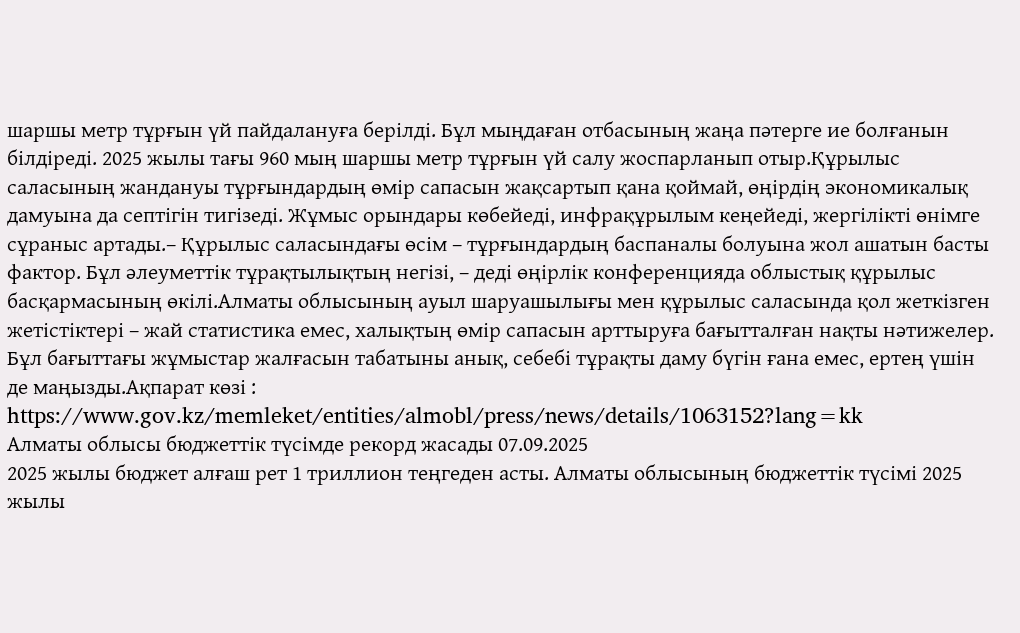шаршы метр тұрғын үй пайдалануға берілді. Бұл мыңдаған отбасының жаңа пәтерге ие болғанын білдіреді. 2025 жылы тағы 960 мың шаршы метр тұрғын үй салу жоспарланып отыр.Құрылыс саласының жандануы тұрғындардың өмір сапасын жақсартып қана қоймай, өңірдің экономикалық дамуына да септігін тигізеді. Жұмыс орындары көбейеді, инфрақұрылым кеңейеді, жергілікті өнімге сұраныс артады.– Құрылыс саласындағы өсім – тұрғындардың баспаналы болуына жол ашатын басты фактор. Бұл әлеуметтік тұрақтылықтың негізі, – деді өңірлік конференцияда облыстық құрылыс басқармасының өкілі.Алматы облысының ауыл шаруашылығы мен құрылыс саласында қол жеткізген жетістіктері – жай статистика емес, халықтың өмір сапасын арттыруға бағытталған нақты нәтижелер. Бұл бағыттағы жұмыстар жалғасын табатыны анық, себебі тұрақты даму бүгін ғана емес, ертең үшін де маңызды.Ақпарат көзі : https://www.gov.kz/memleket/entities/almobl/press/news/details/1063152?lang=kk
Алматы облысы бюджеттік түсімде рекорд жасады 07.09.2025
2025 жылы бюджет алғаш рет 1 триллион теңгеден асты. Алматы облысының бюджеттік түсімі 2025 жылы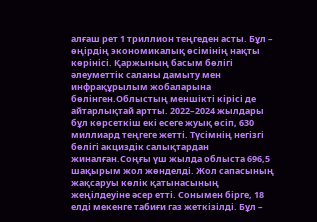алғаш рет 1 триллион теңгеден асты. Бұл – өңірдің экономикалық өсімінің нақты көрінісі. Қаржының басым бөлігі әлеуметтік саланы дамыту мен инфрақұрылым жобаларына бөлінген.Облыстың меншікті кірісі де айтарлықтай артты. 2022–2024 жылдары бұл көрсеткіш екі есеге жуық өсіп, 630 миллиард теңгеге жетті. Түсімнің негізгі бөлігі акциздік салықтардан жиналған.Соңғы үш жылда облыста 696,5 шақырым жол жөнделді. Жол сапасының жақсаруы көлік қатынасының жеңілдеуіне әсер етті. Сонымен бірге, 18 елді мекенге табиғи газ жеткізілді. Бұл –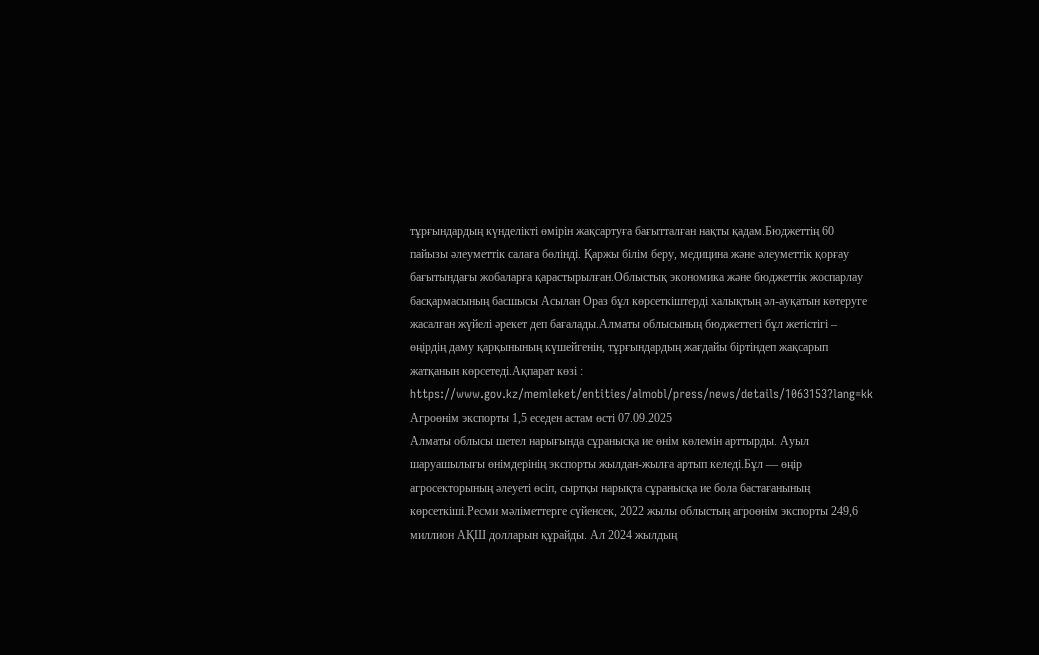тұрғындардың күнделікті өмірін жақсартуға бағытталған нақты қадам.Бюджеттің 60 пайызы әлеуметтік салаға бөлінді. Қаржы білім беру, медицина және әлеуметтік қорғау бағытындағы жобаларға қарастырылған.Облыстық экономика және бюджеттік жоспарлау басқармасының басшысы Асылан Ораз бұл көрсеткіштерді халықтың әл-ауқатын көтеруге жасалған жүйелі әрекет деп бағалады.Алматы облысының бюджеттегі бұл жетістігі – өңірдің даму қарқынының күшейгенін, тұрғындардың жағдайы біртіндеп жақсарып жатқанын көрсетеді.Ақпарат көзі : https://www.gov.kz/memleket/entities/almobl/press/news/details/1063153?lang=kk
Агроөнім экспорты 1,5 еседен астам өсті 07.09.2025
Алматы облысы шетел нарығында сұранысқа ие өнім көлемін арттырды. Ауыл шаруашылығы өнімдерінің экспорты жылдан-жылға артып келеді.Бұл — өңір агросекторының әлеуеті өсіп, сыртқы нарықта сұранысқа ие бола бастағанының көрсеткіші.Ресми мәліметтерге сүйенсек, 2022 жылы облыстың агроөнім экспорты 249,6 миллион АҚШ долларын құрайды. Ал 2024 жылдың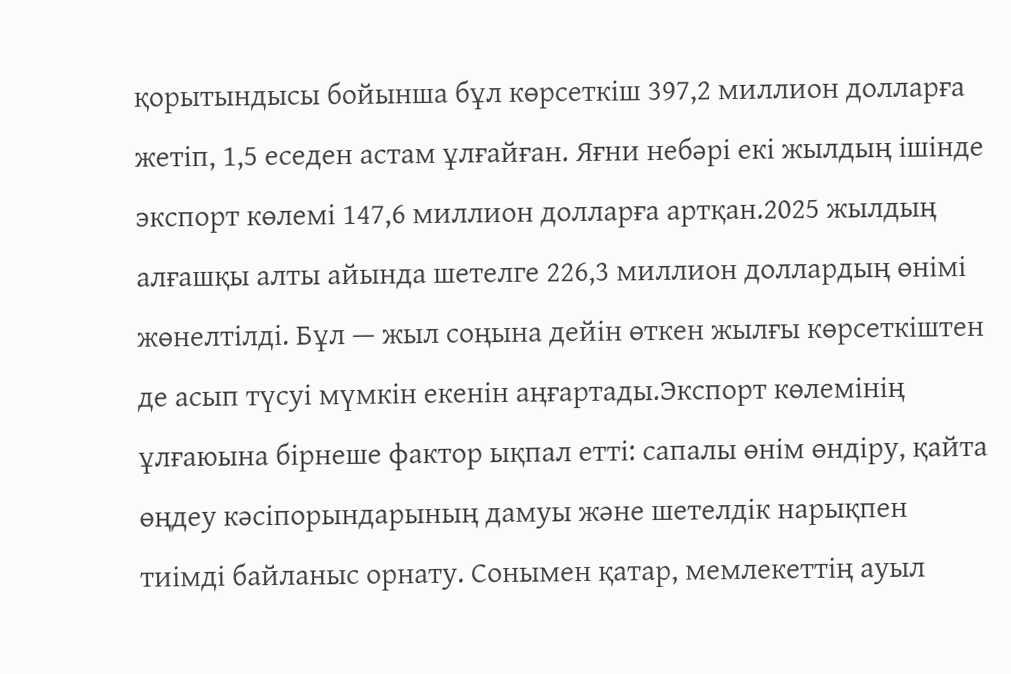қорытындысы бойынша бұл көрсеткіш 397,2 миллион долларға жетіп, 1,5 еседен астам ұлғайған. Яғни небәрі екі жылдың ішінде экспорт көлемі 147,6 миллион долларға артқан.2025 жылдың алғашқы алты айында шетелге 226,3 миллион доллардың өнімі жөнелтілді. Бұл — жыл соңына дейін өткен жылғы көрсеткіштен де асып түсуі мүмкін екенін аңғартады.Экспорт көлемінің ұлғаюына бірнеше фактор ықпал етті: сапалы өнім өндіру, қайта өңдеу кәсіпорындарының дамуы және шетелдік нарықпен тиімді байланыс орнату. Сонымен қатар, мемлекеттің ауыл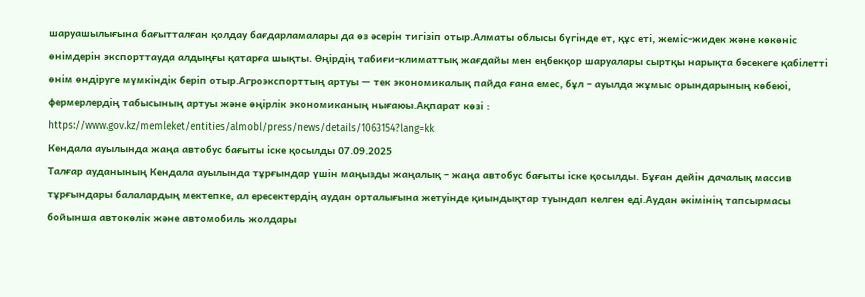шаруашылығына бағытталған қолдау бағдарламалары да өз әсерін тигізіп отыр.Алматы облысы бүгінде ет, құс еті, жеміс-жидек және көкөніс өнімдерін экспорттауда алдыңғы қатарға шықты. Өңірдің табиғи-климаттық жағдайы мен еңбекқор шаруалары сыртқы нарықта бәсекеге қабілетті өнім өндіруге мүмкіндік беріп отыр.Агроэкспорттың артуы — тек экономикалық пайда ғана емес, бұл – ауылда жұмыс орындарының көбеюі, фермерлердің табысының артуы және өңірлік экономиканың нығаюы.Ақпарат көзі : https://www.gov.kz/memleket/entities/almobl/press/news/details/1063154?lang=kk
Кендала ауылында жаңа автобус бағыты іске қосылды 07.09.2025
Талғар ауданының Кендала ауылында тұрғындар үшін маңызды жаңалық – жаңа автобус бағыты іске қосылды. Бұған дейін дачалық массив тұрғындары балалардың мектепке, ал ересектердің аудан орталығына жетуінде қиындықтар туындап келген еді.Аудан әкімінің тапсырмасы бойынша автокөлік және автомобиль жолдары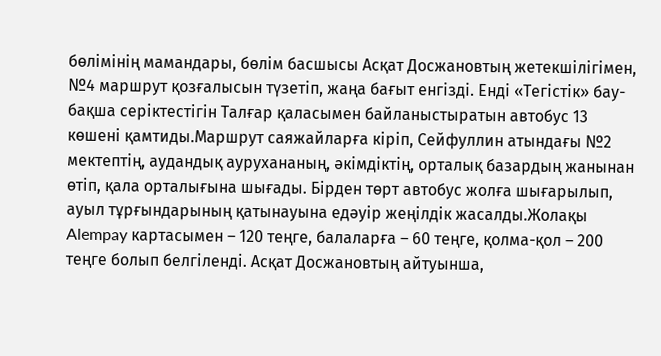бөлімінің мамандары, бөлім басшысы Асқат Досжановтың жетекшілігімен, №4 маршрут қозғалысын түзетіп, жаңа бағыт енгізді. Енді «Тегістік» бау-бақша серіктестігін Талғар қаласымен байланыстыратын автобус 13 көшені қамтиды.Маршрут саяжайларға кіріп, Сейфуллин атындағы №2 мектептің, аудандық аурухананың, әкімдіктің, орталық базардың жанынан өтіп, қала орталығына шығады. Бірден төрт автобус жолға шығарылып, ауыл тұрғындарының қатынауына едәуір жеңілдік жасалды.Жолақы Alempay картасымен – 120 теңге, балаларға – 60 теңге, қолма-қол – 200 теңге болып белгіленді. Асқат Досжановтың айтуынша,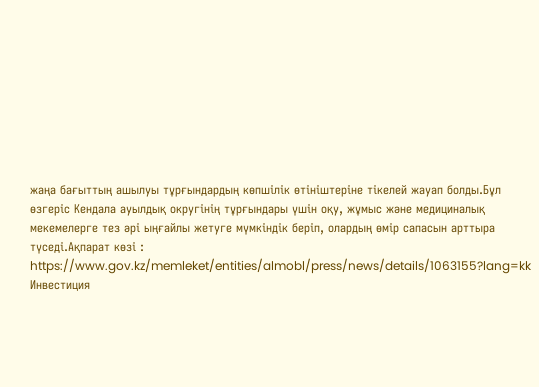жаңа бағыттың ашылуы тұрғындардың көпшілік өтініштеріне тікелей жауап болды.Бұл өзгеріс Кендала ауылдық округінің тұрғындары үшін оқу, жұмыс және медициналық мекемелерге тез әрі ыңғайлы жетуге мүмкіндік беріп, олардың өмір сапасын арттыра түседі.Ақпарат көзі : https://www.gov.kz/memleket/entities/almobl/press/news/details/1063155?lang=kk
Инвестиция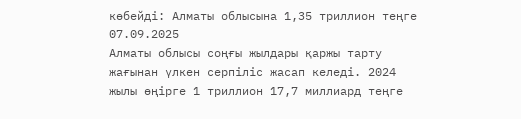көбейді: Алматы облысына 1,35 триллион теңге 07.09.2025
Алматы облысы соңғы жылдары қаржы тарту жағынан үлкен серпіліс жасап келеді. 2024 жылы өңірге 1 триллион 17,7 миллиард теңге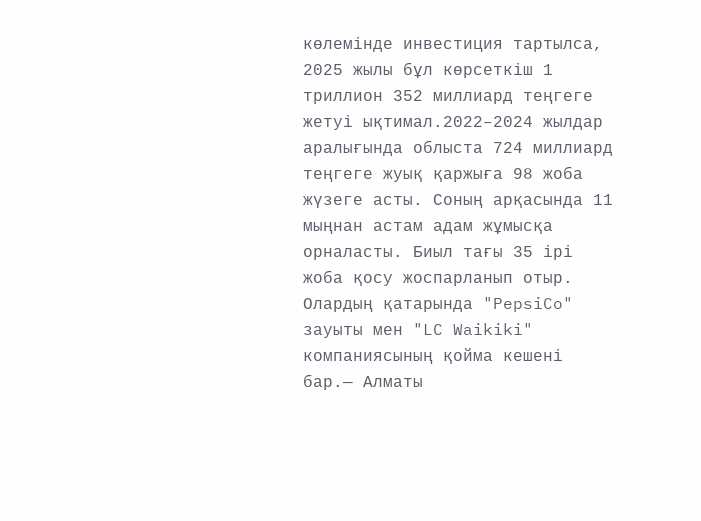көлемінде инвестиция тартылса, 2025 жылы бұл көрсеткіш 1 триллион 352 миллиард теңгеге жетуі ықтимал.2022–2024 жылдар аралығында облыста 724 миллиард теңгеге жуық қаржыға 98 жоба жүзеге асты. Соның арқасында 11 мыңнан астам адам жұмысқа орналасты. Биыл тағы 35 ірі жоба қосу жоспарланып отыр. Олардың қатарында "PepsiCo" зауыты мен "LC Waikiki" компаниясының қойма кешені бар.— Алматы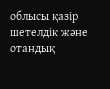облысы қазір шетелдік және отандық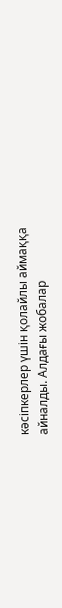кәсіпкерлер үшін қолайлы аймаққа айналды. Алдағы жобалар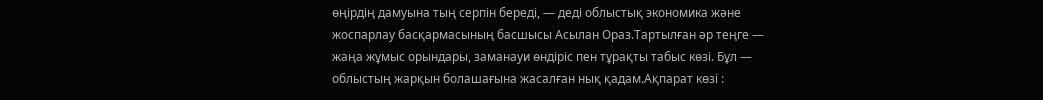өңірдің дамуына тың серпін береді, — деді облыстық экономика және жоспарлау басқармасының басшысы Асылан Ораз.Тартылған әр теңге — жаңа жұмыс орындары, заманауи өндіріс пен тұрақты табыс көзі. Бұл — облыстың жарқын болашағына жасалған нық қадам.Ақпарат көзі :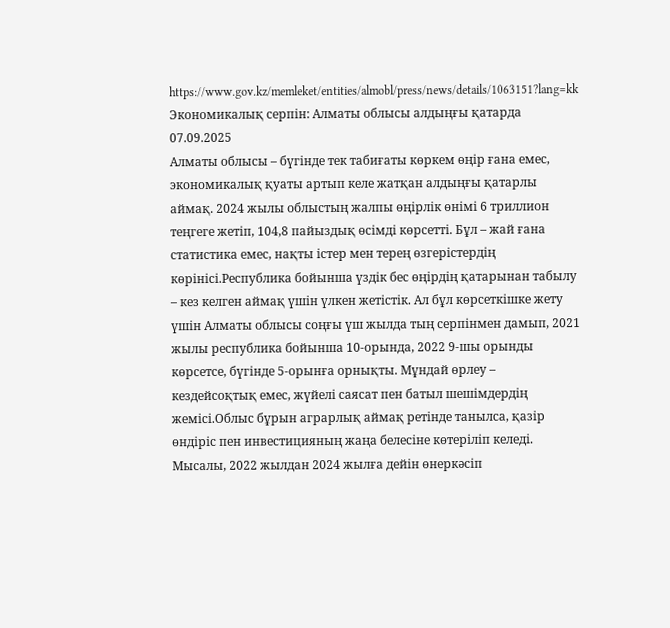https://www.gov.kz/memleket/entities/almobl/press/news/details/1063151?lang=kk
Экономикалық серпін: Алматы облысы алдыңғы қатарда 07.09.2025
Алматы облысы – бүгінде тек табиғаты көркем өңір ғана емес, экономикалық қуаты артып келе жатқан алдыңғы қатарлы аймақ. 2024 жылы облыстың жалпы өңірлік өнімі 6 триллион теңгеге жетіп, 104,8 пайыздық өсімді көрсетті. Бұл – жай ғана статистика емес, нақты істер мен терең өзгерістердің көрінісі.Республика бойынша үздік бес өңірдің қатарынан табылу – кез келген аймақ үшін үлкен жетістік. Ал бұл көрсеткішке жету үшін Алматы облысы соңғы үш жылда тың серпінмен дамып, 2021 жылы республика бойынша 10-орында, 2022 9-шы орынды көрсетсе, бүгінде 5-орынға орнықты. Мұндай өрлеу – кездейсоқтық емес, жүйелі саясат пен батыл шешімдердің жемісі.Облыс бұрын аграрлық аймақ ретінде танылса, қазір өндіріс пен инвестицияның жаңа белесіне көтеріліп келеді. Мысалы, 2022 жылдан 2024 жылға дейін өнеркәсіп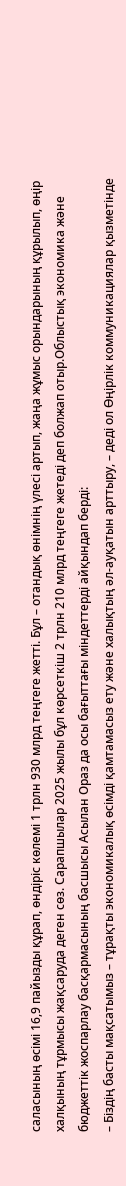саласының өсімі 16,9 пайызды құрап, өндіріс көлемі 1 трлн 930 млрд теңгеге жетті. Бұл – отандық өнімнің үлесі артып, жаңа жұмыс орындарының құрылып, өңір халқының тұрмысы жақсаруда деген сөз. Сарапшылар 2025 жылы бұл көрсеткіш 2 трлн 210 млрд теңгеге жетеді деп болжап отыр.Облыстық экономика және бюджеттік жоспарлау басқармасының басшысы Асылан Ораз да осы бағыттағы міндеттерді айқындап берді:
– Біздің басты мақсатымыз – тұрақты экономикалық өсімді қамтамасыз ету және халықтың әл-ауқатын арттыру, – деді ол Өңірлік коммуникациялар қызметінде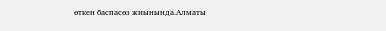өткен баспасөз жиынында.Алматы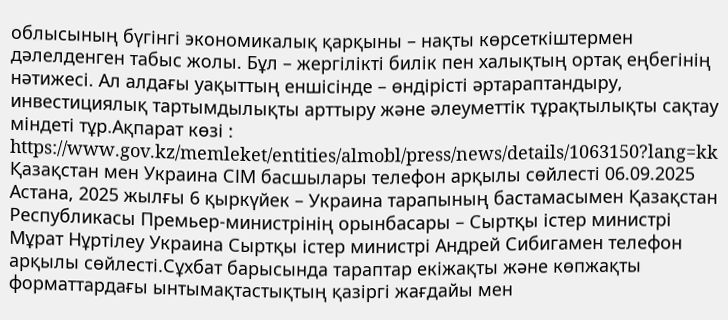облысының бүгінгі экономикалық қарқыны – нақты көрсеткіштермен дәлелденген табыс жолы. Бұл – жергілікті билік пен халықтың ортақ еңбегінің нәтижесі. Ал алдағы уақыттың еншісінде – өндірісті әртараптандыру, инвестициялық тартымдылықты арттыру және әлеуметтік тұрақтылықты сақтау міндеті тұр.Ақпарат көзі : https://www.gov.kz/memleket/entities/almobl/press/news/details/1063150?lang=kk
Қазақстан мен Украина СІМ басшылары телефон арқылы сөйлесті 06.09.2025
Астана, 2025 жылғы 6 қыркүйек – Украина тарапының бастамасымен Қазақстан Республикасы Премьер-министрінің орынбасары – Сыртқы істер министрі Мұрат Нұртілеу Украина Сыртқы істер министрі Андрей Сибигамен телефон арқылы сөйлесті.Сұхбат барысында тараптар екіжақты және көпжақты форматтардағы ынтымақтастықтың қазіргі жағдайы мен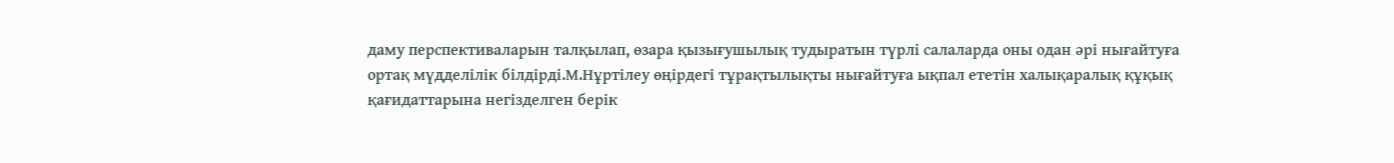даму перспективаларын талқылап, өзара қызығушылық тудыратын түрлі салаларда оны одан әрі нығайтуға ортақ мүдделілік білдірді.М.Нұртілеу өңірдегі тұрақтылықты нығайтуға ықпал ететін халықаралық құқық қағидаттарына негізделген берік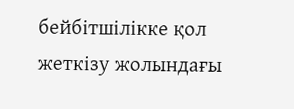бейбітшілікке қол жеткізу жолындағы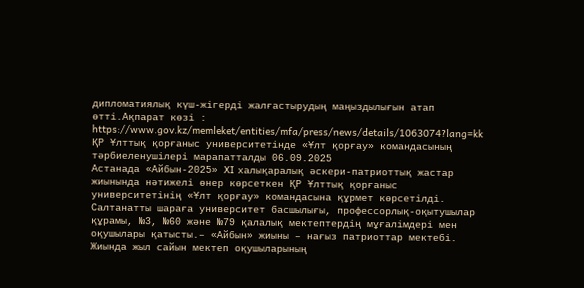дипломатиялық күш-жігерді жалғастырудың маңыздылығын атап өтті.Ақпарат көзі : https://www.gov.kz/memleket/entities/mfa/press/news/details/1063074?lang=kk
ҚР Ұлттық қорғаныс университетінде «Ұлт қорғау» командасының тәрбиеленушілері марапатталды 06.09.2025
Астанада «Айбын-2025» XI халықаралық әскери-патриоттық жастар жиынында нәтижелі өнер көрсеткен ҚР Ұлттық қорғаныс университетінің «Ұлт қорғау» командасына құрмет көрсетілді. Салтанатты шараға университет басшылығы, профессорлық-оқытушылар құрамы, №3, №60 және №79 қалалық мектептердің мұғалімдері мен оқушылары қатысты.– «Айбын» жиыны – нағыз патриоттар мектебі. Жиында жыл сайын мектеп оқушыларының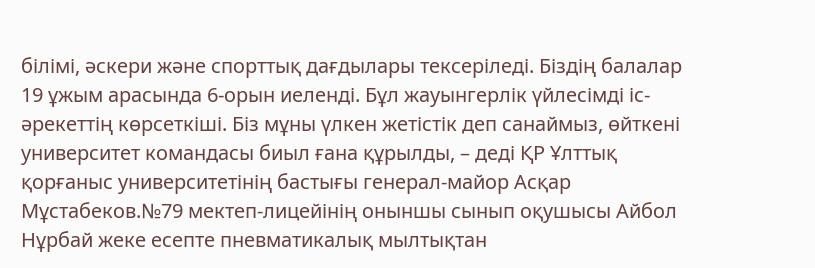білімі, әскери және спорттық дағдылары тексеріледі. Біздің балалар 19 ұжым арасында 6-орын иеленді. Бұл жауынгерлік үйлесімді іс-әрекеттің көрсеткіші. Біз мұны үлкен жетістік деп санаймыз, өйткені университет командасы биыл ғана құрылды, – деді ҚР Ұлттық қорғаныс университетінің бастығы генерал-майор Асқар Мұстабеков.№79 мектеп-лицейінің оныншы сынып оқушысы Айбол Нұрбай жеке есепте пневматикалық мылтықтан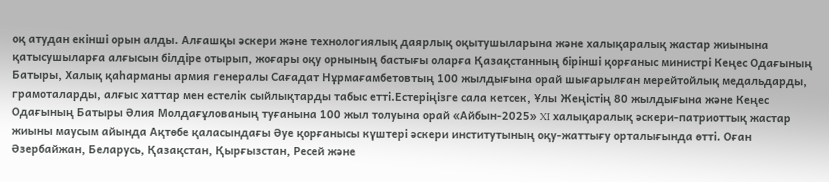оқ атудан екінші орын алды. Алғашқы әскери және технологиялық даярлық оқытушыларына және халықаралық жастар жиынына қатысушыларға алғысын білдіре отырып, жоғары оқу орнының бастығы оларға Қазақстанның бірінші қорғаныс министрі Кеңес Одағының Батыры, Халық қаһарманы армия генералы Сағадат Нұрмағамбетовтың 100 жылдығына орай шығарылған мерейтойлық медальдарды, грамоталарды, алғыс хаттар мен естелік сыйлықтарды табыс етті.Естеріңізге сала кетсек, Ұлы Жеңістің 80 жылдығына және Кеңес Одағының Батыры Әлия Молдағұлованың туғанына 100 жыл толуына орай «Айбын-2025» XI халықаралық әскери-патриоттық жастар жиыны маусым айында Ақтөбе қаласындағы Әуе қорғанысы күштері әскери институтының оқу-жаттығу орталығында өтті. Оған Әзербайжан, Беларусь, Қазақстан, Қырғызстан, Ресей және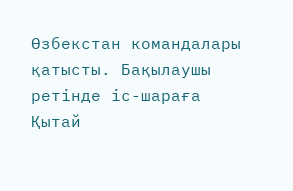Өзбекстан командалары қатысты. Бақылаушы ретінде іс-шараға Қытай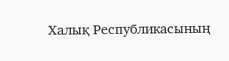Халық Республикасының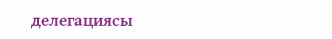делегациясы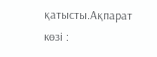қатысты.Ақпарат көзі :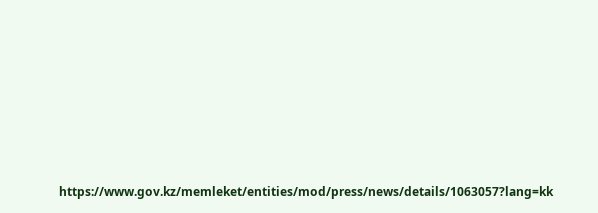https://www.gov.kz/memleket/entities/mod/press/news/details/1063057?lang=kk